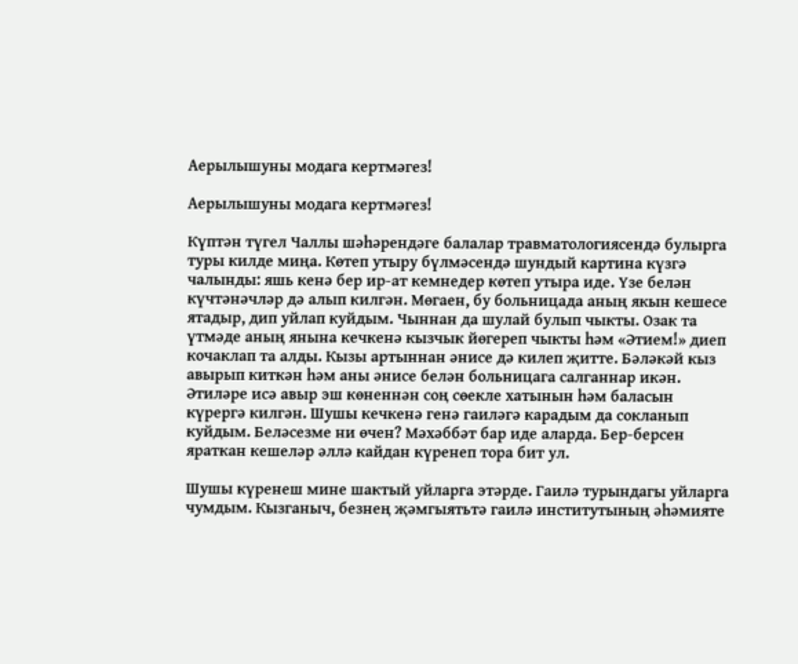Аерылышуны модага кертмәгез!

Аерылышуны модага кертмәгез!

Күптән түгел Чаллы шәһәрендәге балалар травматологиясендә булырга туры килде миңа. Көтеп утыру бүлмәсендә шундый картина күзгә чалынды: яшь кенә бер ир-ат кемнедер көтеп утыра иде. Үзе белән күчтәнәчләр дә алып килгән. Мөгаен, бу больницада аның якын кешесе ятадыр, дип уйлап куйдым. Чыннан да шулай булып чыкты. Озак та үтмәде аның янына кечкенә кызчык йөгереп чыкты һәм «Әтием!» диеп кочаклап та алды. Кызы артыннан әнисе дә килеп җитте. Бәләкәй кыз авырып киткән һәм аны әнисе белән больницага салганнар икән. Әтиләре исә авыр эш көненнән соң сөекле хатынын һәм баласын күрергә килгән. Шушы кечкенә генә гаиләгә карадым да сокланып куйдым. Беләсезме ни өчен? Мәхәббәт бар иде аларда. Бер-берсен яраткан кешеләр әллә кайдан күренеп тора бит ул.

Шушы күренеш мине шактый уйларга этәрде. Гаилә турындагы уйларга чумдым. Кызганыч, безнең җәмгыятьтә гаилә институтының әһәмияте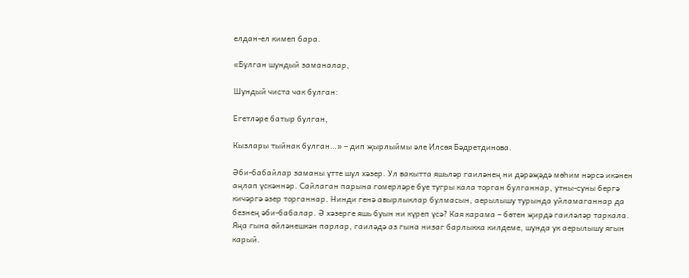елдан-ел кимеп бара.

«Булган шундый заманалар,

Шундый чиста чак булган:

Егетләре батыр булган,

Кызлары тыйнак булган…» – дип җырлыймы әле Илсөя Бәдретдинова.

Әби-бабайлар заманы үтте шул хәзер. Ул вакытта яшьләр гаиләнең ни дәрәҗәдә мөһим нәрсә икәнен аңлап үскәннәр. Сайлаган парына гомерләре буе тугры кала торган булганнар, утны-суны бергә кичәргә әзер торганнар. Нинди генә авырлыклар булмасын, аерылышу турында уйламаганнар да безнең әби-бабалар. Ә хәзерге яшь буын ни күреп үсә? Кая карама – бөтен җирдә гаиләләр таркала. Яңа гына өйләнешкән парлар, гаиләдә аз гына низаг барлыкка килдеме, шунда ук аерылышу ягын карый.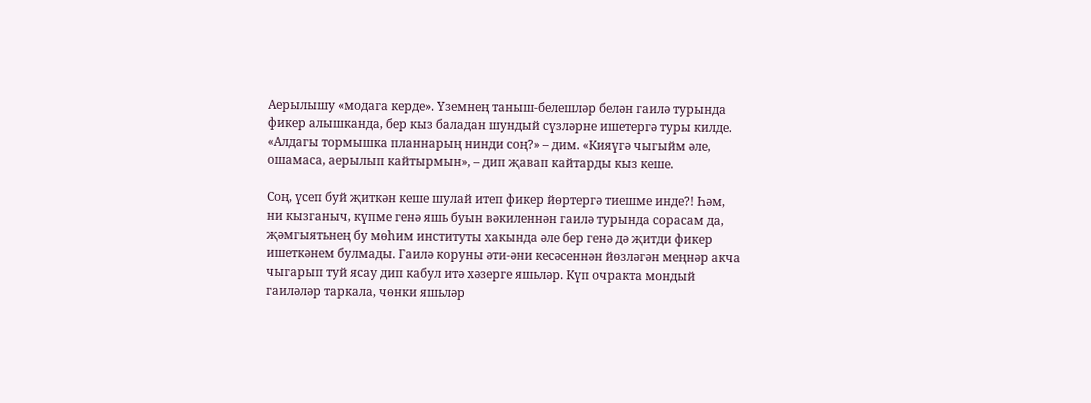Аерылышу «модага керде». Үземнең таныш-белешләр белән гаилә турында фикер алышканда, бер кыз баладан шундый сүзләрне ишетергә туры килде. «Алдагы тормышка планнарың нинди соң?» – дим. «Кияүгә чыгыйм әле, ошамаса, аерылып кайтырмын», – дип җавап кайтарды кыз кеше.

Соң, үсеп буй җиткән кеше шулай итеп фикер йөртергә тиешме инде?! Һәм, ни кызганыч, күпме генә яшь буын вәкиленнән гаилә турында сорасам да, җәмгыятьнең бу мөһим институты хакында әле бер генә дә җитди фикер ишеткәнем булмады. Гаилә коруны әти-әни кесәсеннән йөзләгән меңнәр акча чыгарып туй ясау дип кабул итә хәзерге яшьләр. Күп очракта мондый гаиләләр таркала, чөнки яшьләр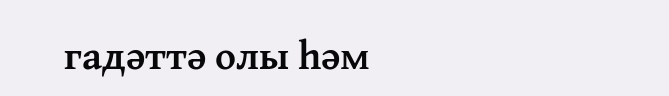гадәттә олы һәм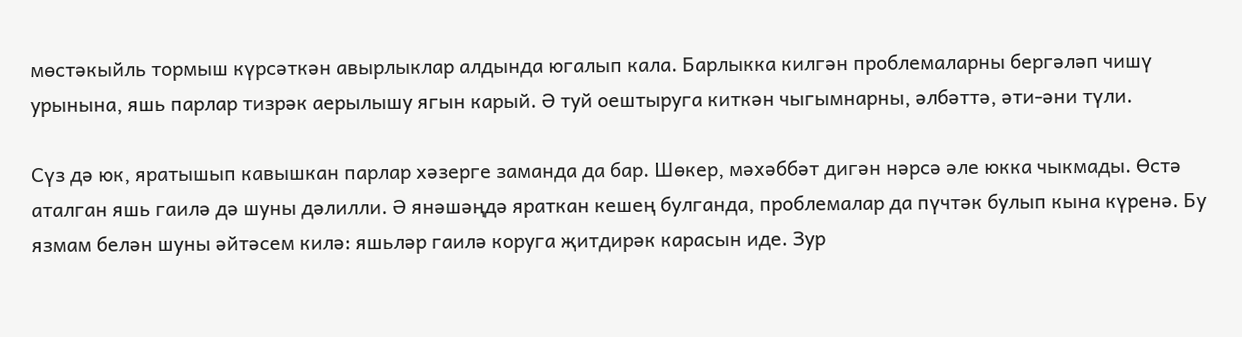мөстәкыйль тормыш күрсәткән авырлыклар алдында югалып кала. Барлыкка килгән проблемаларны бергәләп чишү урынына, яшь парлар тизрәк аерылышу ягын карый. Ә туй оештыруга киткән чыгымнарны, әлбәттә, әти-әни түли.

Сүз дә юк, яратышып кавышкан парлар хәзерге заманда да бар. Шөкер, мәхәббәт дигән нәрсә әле юкка чыкмады. Өстә аталган яшь гаилә дә шуны дәлилли. Ә янәшәңдә яраткан кешең булганда, проблемалар да пүчтәк булып кына күренә. Бу язмам белән шуны әйтәсем килә: яшьләр гаилә коруга җитдирәк карасын иде. Зур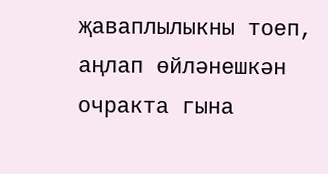җаваплылыкны тоеп, аңлап өйләнешкән очракта гына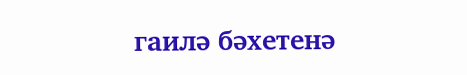гаилә бәхетенә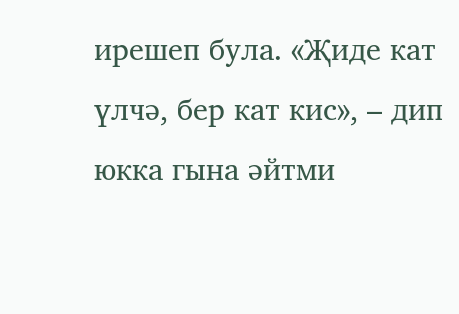ирешеп була. «Җиде кат үлчә, бер кат кис», – дип юкка гына әйтми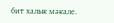бит халык мәкале.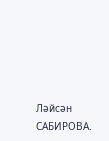Ләйсән САБИРОВА.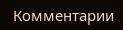Комментарии